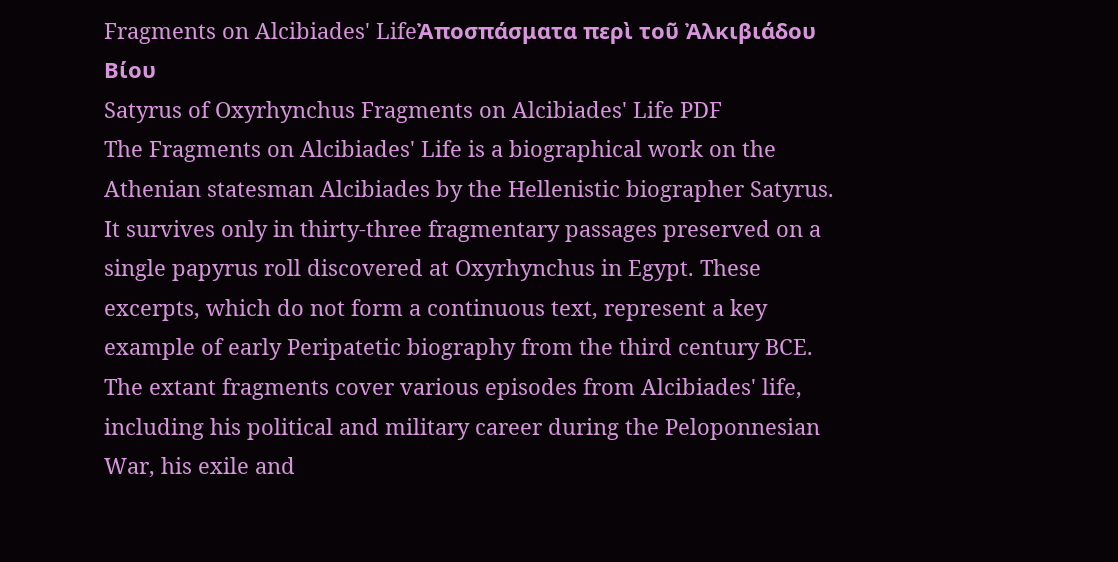Fragments on Alcibiades' LifeἈποσπάσματα περὶ τοῦ Ἀλκιβιάδου Βίου
Satyrus of Oxyrhynchus Fragments on Alcibiades' Life PDF
The Fragments on Alcibiades' Life is a biographical work on the Athenian statesman Alcibiades by the Hellenistic biographer Satyrus. It survives only in thirty-three fragmentary passages preserved on a single papyrus roll discovered at Oxyrhynchus in Egypt. These excerpts, which do not form a continuous text, represent a key example of early Peripatetic biography from the third century BCE. The extant fragments cover various episodes from Alcibiades' life, including his political and military career during the Peloponnesian War, his exile and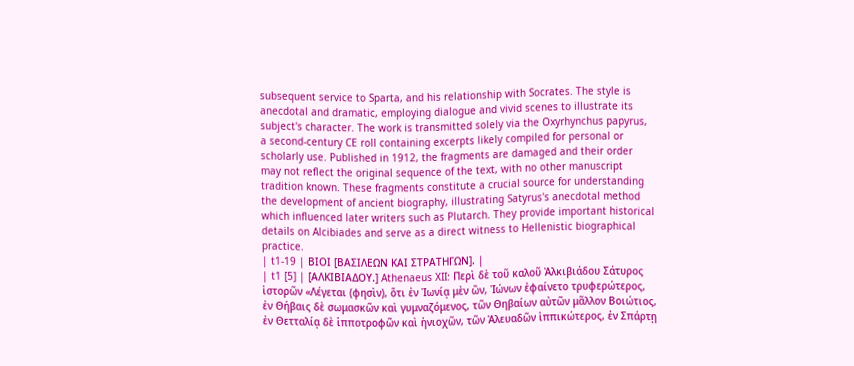subsequent service to Sparta, and his relationship with Socrates. The style is anecdotal and dramatic, employing dialogue and vivid scenes to illustrate its subject's character. The work is transmitted solely via the Oxyrhynchus papyrus, a second-century CE roll containing excerpts likely compiled for personal or scholarly use. Published in 1912, the fragments are damaged and their order may not reflect the original sequence of the text, with no other manuscript tradition known. These fragments constitute a crucial source for understanding the development of ancient biography, illustrating Satyrus's anecdotal method which influenced later writers such as Plutarch. They provide important historical details on Alcibiades and serve as a direct witness to Hellenistic biographical practice.
| t1-19 | ΒΙΟΙ [ΒΑΣΙΛΕΩΝ ΚΑΙ ΣΤΡΑΤΗΓΩΝ]. |
| t1 [5] | [ΑΛΚΙΒΙΑΔΟΥ.] Athenaeus XII: Περὶ δὲ τοῦ καλοῦ Ἀλκιβιάδου Σάτυρος ἱστορῶν «Λέγεται (φησὶν), ὅτι ἐν Ἰωνίᾳ μὲν ὢν, Ἰώνων ἐφαίνετο τρυφερώτερος, ἐν Θήβαις δὲ σωμασκῶν καὶ γυμναζόμενος, τῶν Θηβαίων αὐτῶν μᾶλλον Βοιώτιος, ἐν Θετταλίᾳ δὲ ἱπποτροφῶν καὶ ἡνιοχῶν, τῶν Ἀλευαδῶν ἱππικώτερος, ἐν Σπάρτῃ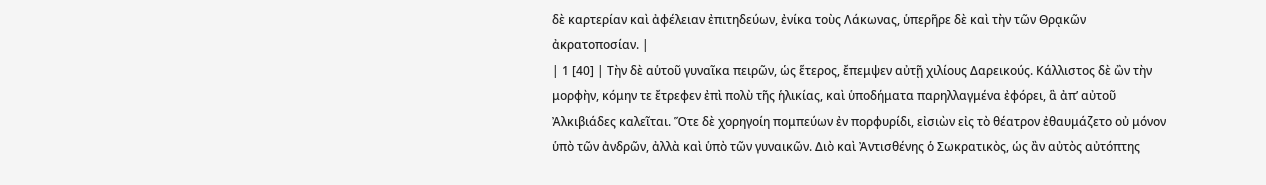δὲ καρτερίαν καὶ ἀφέλειαν ἐπιτηδεύων, ἐνίκα τοὺς Λάκωνας, ὑπερῆρε δὲ καὶ τὴν τῶν Θρᾳκῶν ἀκρατοποσίαν. |
| 1 [40] | Τὴν δὲ αὑτοῦ γυναῖκα πειρῶν, ὡς ἕτερος, ἔπεμψεν αὐτῇ χιλίους Δαρεικούς. Κάλλιστος δὲ ὢν τὴν μορφὴν, κόμην τε ἔτρεφεν ἐπὶ πολὺ τῆς ἡλικίας, καὶ ὑποδήματα παρηλλαγμένα ἐφόρει, ἃ ἀπ’ αὐτοῦ Ἀλκιβιάδες καλεῖται. Ὅτε δὲ χορηγοίη πομπεύων ἐν πορφυρίδι, εἰσιὼν εἰς τὸ θέατρον ἐθαυμάζετο οὐ μόνον ὑπὸ τῶν ἀνδρῶν, ἀλλὰ καὶ ὑπὸ τῶν γυναικῶν. Διὸ καὶ Ἀντισθένης ὁ Σωκρατικὸς, ὡς ἂν αὐτὸς αὐτόπτης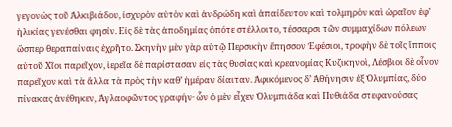γεγονὼς τοῦ Ἀλκιβιάδου, ἰσχυρὸν αὐτὸν καὶ ἀνδρώδη καὶ ἀπαίδευτον καὶ τολμηρὸν καὶ ὡραῖον ἐφ’ ἡλικίας γενέσθαι φησίν. Εἰς δὲ τὰς ἀποδημίας ὁπότε στέλλοιτο, τέσσαρσι τῶν συμμαχίδων πόλεων ὥσπερ θεραπαίναις ἐχρῆτο. Σκηνὴν μὲν γὰρ αὐτῷ Περσικὴν ἔπησσον Ἐφέσιοι, τροφὴν δὲ τοῖς ἵπποις αὐτοῦ Χῖοι παρεῖχον, ἱερεῖα δὲ παρίστασαν εἰς τὰς θυσίας καὶ κρεανομίας Κυζικηνοὶ, Λέσβιοι δὲ οἶνον παρεῖχον καὶ τὰ ἄλλα τὰ πρὸς τὴν καθ’ ἡμέραν δίαιταν. Ἀφικόμενος δ’ Ἀθήνησιν ἐξ Ὀλυμπίας, δύο πίνακας ἀνέθηκεν, Ἀγλαοφῶντος γραφήν· ὧν ὁ μὲν εἶχεν Ὀλυμπιάδα καὶ Πυθιάδα στεφανούσας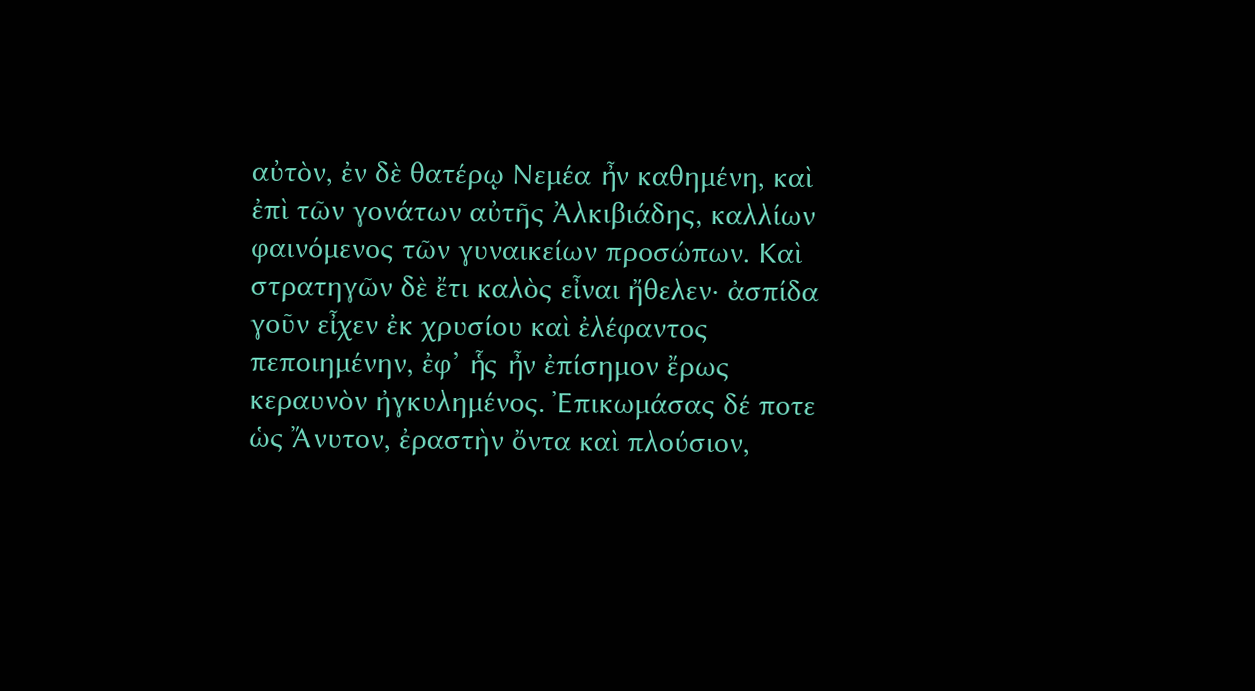αὐτὸν, ἐν δὲ θατέρῳ Νεμέα ἦν καθημένη, καὶ ἐπὶ τῶν γονάτων αὐτῆς Ἀλκιβιάδης, καλλίων φαινόμενος τῶν γυναικείων προσώπων. Καὶ στρατηγῶν δὲ ἔτι καλὸς εἶναι ἤθελεν· ἀσπίδα γοῦν εἶχεν ἐκ χρυσίου καὶ ἐλέφαντος πεποιημένην, ἐφ’ ἧς ἦν ἐπίσημον ἔρως κεραυνὸν ἠγκυλημένος. Ἐπικωμάσας δέ ποτε ὡς Ἄνυτον, ἐραστὴν ὄντα καὶ πλούσιον,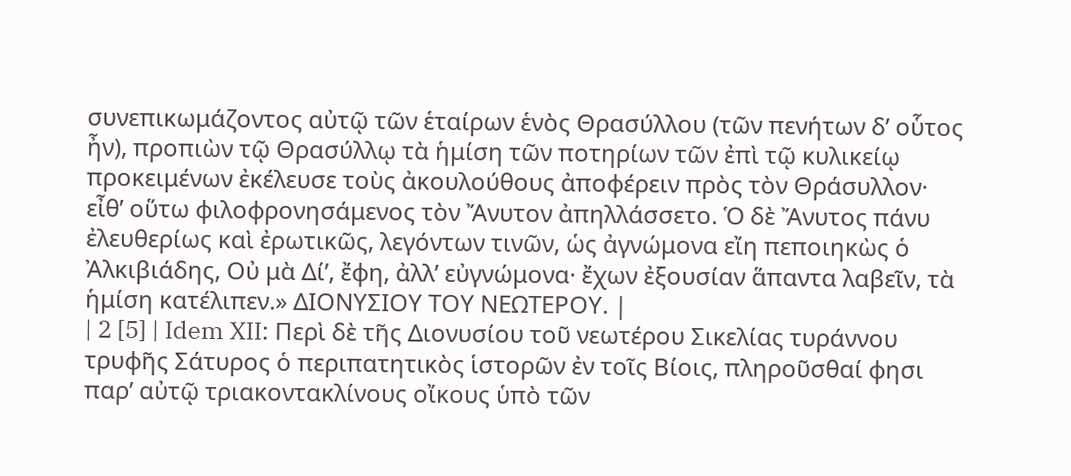συνεπικωμάζοντος αὐτῷ τῶν ἑταίρων ἑνὸς Θρασύλλου (τῶν πενήτων δ’ οὗτος ἦν), προπιὼν τῷ Θρασύλλῳ τὰ ἡμίση τῶν ποτηρίων τῶν ἐπὶ τῷ κυλικείῳ προκειμένων ἐκέλευσε τοὺς ἀκουλούθους ἀποφέρειν πρὸς τὸν Θράσυλλον· εἶθ’ οὕτω φιλοφρονησάμενος τὸν Ἄνυτον ἀπηλλάσσετο. Ὁ δὲ Ἄνυτος πάνυ ἐλευθερίως καὶ ἐρωτικῶς, λεγόντων τινῶν, ὡς ἀγνώμονα εἴη πεποιηκὼς ὁ Ἀλκιβιάδης, Οὐ μὰ Δί’, ἔφη, ἀλλ’ εὐγνώμονα· ἔχων ἐξουσίαν ἅπαντα λαβεῖν, τὰ ἡμίση κατέλιπεν.» ΔΙΟΝΥΣΙΟΥ ΤΟΥ ΝΕΩΤΕΡΟΥ. |
| 2 [5] | Idem XII: Περὶ δὲ τῆς Διονυσίου τοῦ νεωτέρου Σικελίας τυράννου τρυφῆς Σάτυρος ὁ περιπατητικὸς ἱστορῶν ἐν τοῖς Βίοις, πληροῦσθαί φησι παρ’ αὐτῷ τριακοντακλίνους οἴκους ὑπὸ τῶν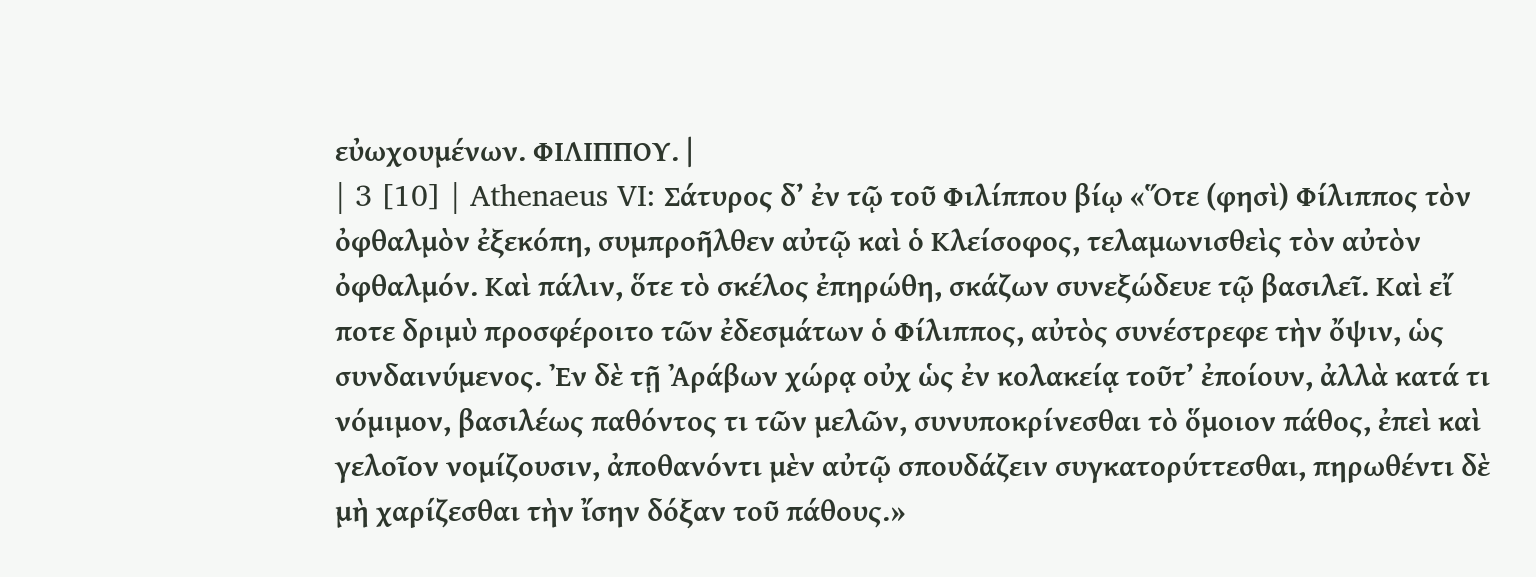εὐωχουμένων. ΦΙΛΙΠΠΟΥ. |
| 3 [10] | Athenaeus VI: Σάτυρος δ’ ἐν τῷ τοῦ Φιλίππου βίῳ «Ὅτε (φησὶ) Φίλιππος τὸν ὀφθαλμὸν ἐξεκόπη, συμπροῆλθεν αὐτῷ καὶ ὁ Κλείσοφος, τελαμωνισθεὶς τὸν αὐτὸν ὀφθαλμόν. Καὶ πάλιν, ὅτε τὸ σκέλος ἐπηρώθη, σκάζων συνεξώδευε τῷ βασιλεῖ. Καὶ εἴ ποτε δριμὺ προσφέροιτο τῶν ἐδεσμάτων ὁ Φίλιππος, αὐτὸς συνέστρεφε τὴν ὄψιν, ὡς συνδαινύμενος. Ἐν δὲ τῇ Ἀράβων χώρᾳ οὐχ ὡς ἐν κολακείᾳ τοῦτ’ ἐποίουν, ἀλλὰ κατά τι νόμιμον, βασιλέως παθόντος τι τῶν μελῶν, συνυποκρίνεσθαι τὸ ὅμοιον πάθος, ἐπεὶ καὶ γελοῖον νομίζουσιν, ἀποθανόντι μὲν αὐτῷ σπουδάζειν συγκατορύττεσθαι, πηρωθέντι δὲ μὴ χαρίζεσθαι τὴν ἴσην δόξαν τοῦ πάθους.»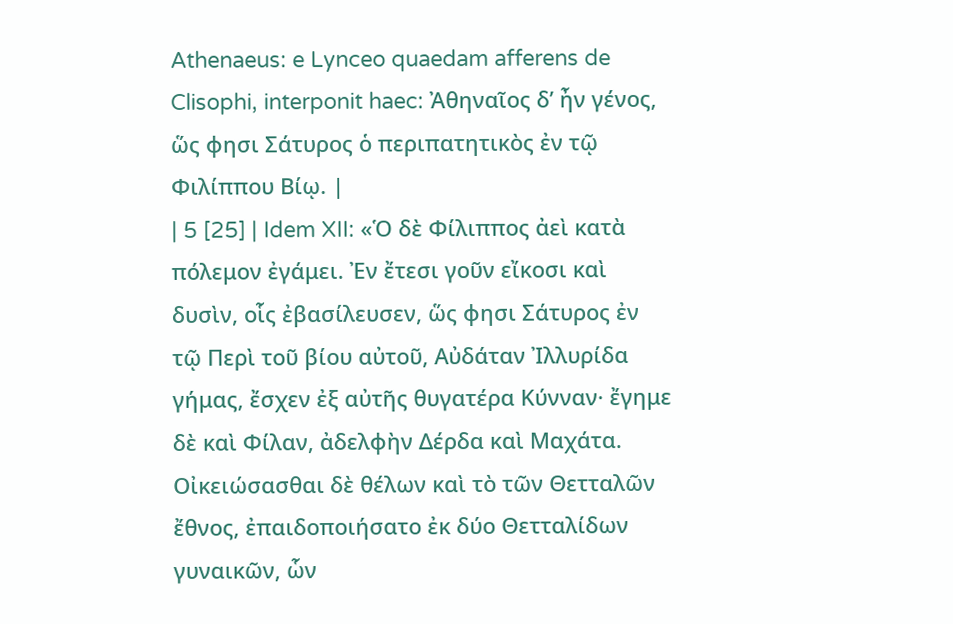Athenaeus: e Lynceo quaedam afferens de Clisophi, interponit haec: Ἀθηναῖος δ’ ἦν γένος, ὥς φησι Σάτυρος ὁ περιπατητικὸς ἐν τῷ Φιλίππου Βίῳ. |
| 5 [25] | Idem XII: «Ὁ δὲ Φίλιππος ἀεὶ κατὰ πόλεμον ἐγάμει. Ἐν ἔτεσι γοῦν εἴκοσι καὶ δυσὶν, οἷς ἐβασίλευσεν, ὥς φησι Σάτυρος ἐν τῷ Περὶ τοῦ βίου αὐτοῦ, Αὐδάταν Ἰλλυρίδα γήμας, ἔσχεν ἐξ αὐτῆς θυγατέρα Κύνναν· ἔγημε δὲ καὶ Φίλαν, ἀδελφὴν Δέρδα καὶ Μαχάτα. Οἰκειώσασθαι δὲ θέλων καὶ τὸ τῶν Θετταλῶν ἔθνος, ἐπαιδοποιήσατο ἐκ δύο Θετταλίδων γυναικῶν, ὧν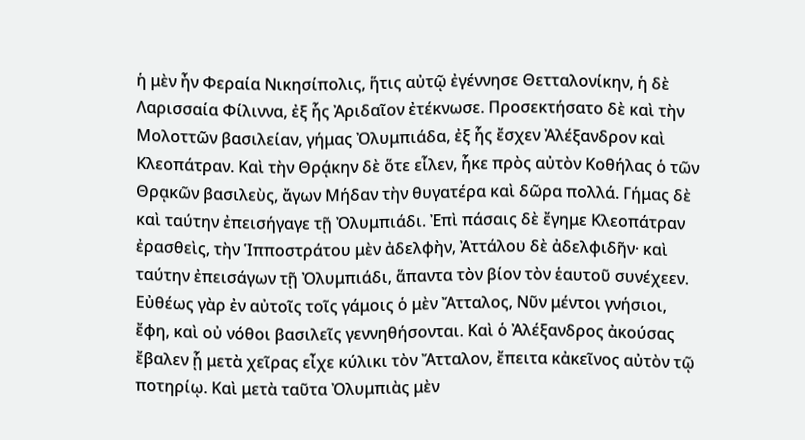ἡ μὲν ἦν Φεραία Νικησίπολις, ἥτις αὐτῷ ἐγέννησε Θετταλονίκην, ἡ δὲ Λαρισσαία Φίλιννα, ἐξ ἧς Ἀριδαῖον ἐτέκνωσε. Προσεκτήσατο δὲ καὶ τὴν Μολοττῶν βασιλείαν, γήμας Ὀλυμπιάδα, ἐξ ἧς ἔσχεν Ἀλέξανδρον καὶ Κλεοπάτραν. Καὶ τὴν Θρᾴκην δὲ ὅτε εἷλεν, ἧκε πρὸς αὐτὸν Κοθήλας ὁ τῶν Θρᾳκῶν βασιλεὺς, ἄγων Μήδαν τὴν θυγατέρα καὶ δῶρα πολλά. Γήμας δὲ καὶ ταύτην ἐπεισήγαγε τῇ Ὀλυμπιάδι. Ἐπὶ πάσαις δὲ ἔγημε Κλεοπάτραν ἐρασθεὶς, τὴν Ἱπποστράτου μὲν ἀδελφὴν, Ἀττάλου δὲ ἀδελφιδῆν· καὶ ταύτην ἐπεισάγων τῇ Ὀλυμπιάδι, ἅπαντα τὸν βίον τὸν ἑαυτοῦ συνέχεεν. Εὐθέως γὰρ ἐν αὐτοῖς τοῖς γάμοις ὁ μὲν Ἄτταλος, Νῦν μέντοι γνήσιοι, ἔφη, καὶ οὐ νόθοι βασιλεῖς γεννηθήσονται. Καὶ ὁ Ἀλέξανδρος ἀκούσας ἔβαλεν ᾗ μετὰ χεῖρας εἶχε κύλικι τὸν Ἄτταλον, ἔπειτα κἀκεῖνος αὐτὸν τῷ ποτηρίῳ. Καὶ μετὰ ταῦτα Ὀλυμπιὰς μὲν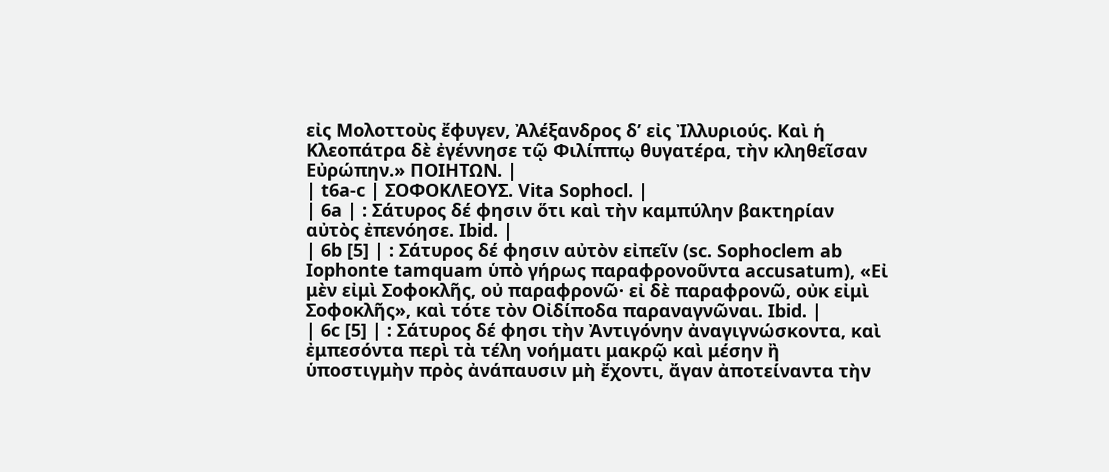εἰς Μολοττοὺς ἔφυγεν, Ἀλέξανδρος δ’ εἰς Ἰλλυριούς. Καὶ ἡ Κλεοπάτρα δὲ ἐγέννησε τῷ Φιλίππῳ θυγατέρα, τὴν κληθεῖσαν Εὐρώπην.» ΠΟΙΗΤΩΝ. |
| t6a-c | ΣΟΦΟΚΛΕΟΥΣ. Vita Sophocl. |
| 6a | : Σάτυρος δέ φησιν ὅτι καὶ τὴν καμπύλην βακτηρίαν αὐτὸς ἐπενόησε. Ibid. |
| 6b [5] | : Σάτυρος δέ φησιν αὐτὸν εἰπεῖν (sc. Sophoclem ab Iophonte tamquam ὑπὸ γήρως παραφρονοῦντα accusatum), «Εἰ μὲν εἰμὶ Σοφοκλῆς, οὐ παραφρονῶ· εἰ δὲ παραφρονῶ, οὐκ εἰμὶ Σοφοκλῆς», καὶ τότε τὸν Οἰδίποδα παραναγνῶναι. Ibid. |
| 6c [5] | : Σάτυρος δέ φησι τὴν Ἀντιγόνην ἀναγιγνώσκοντα, καὶ ἐμπεσόντα περὶ τὰ τέλη νοήματι μακρῷ καὶ μέσην ἢ ὑποστιγμὴν πρὸς ἀνάπαυσιν μὴ ἔχοντι, ἄγαν ἀποτείναντα τὴν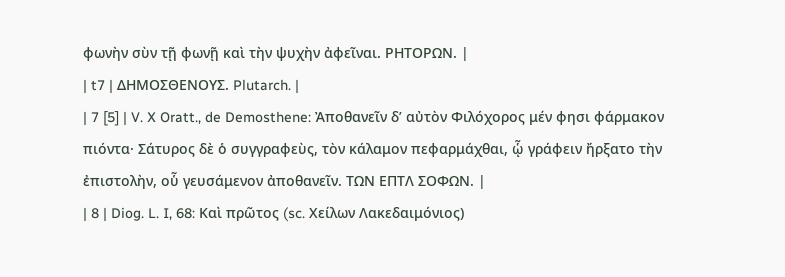φωνὴν σὺν τῇ φωνῇ καὶ τὴν ψυχὴν ἀφεῖναι. ΡΗΤΟΡΩΝ. |
| t7 | ΔΗΜΟΣΘΕΝΟΥΣ. Plutarch. |
| 7 [5] | V. X Oratt., de Demosthene: Ἀποθανεῖν δ’ αὐτὸν Φιλόχορος μέν φησι φάρμακον πιόντα· Σάτυρος δὲ ὁ συγγραφεὺς, τὸν κάλαμον πεφαρμάχθαι, ᾧ γράφειν ἤρξατο τὴν ἐπιστολὴν, οὗ γευσάμενον ἀποθανεῖν. ΤΩΝ ΕΠΤΛ ΣΟΦΩΝ. |
| 8 | Diog. L. I, 68: Καὶ πρῶτος (sc. Χείλων Λακεδαιμόνιος)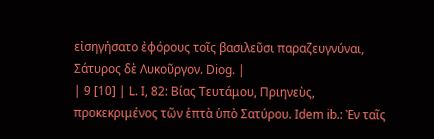εἰσηγήσατο ἐφόρους τοῖς βασιλεῦσι παραζευγνύναι, Σάτυρος δὲ Λυκοῦργον. Diog. |
| 9 [10] | L. I, 82: Βίας Τευτάμου, Πριηνεὺς, προκεκριμένος τῶν ἑπτὰ ὑπὸ Σατύρου. Idem ib.: Ἐν ταῖς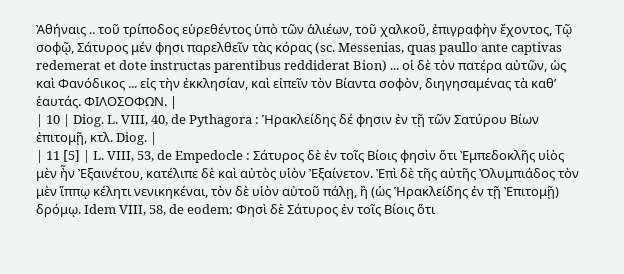Ἀθήναις .. τοῦ τρίποδος εὑρεθέντος ὑπὸ τῶν ἁλιέων, τοῦ χαλκοῦ, ἐπιγραφὴν ἔχοντος, Τῷ σοφῷ, Σάτυρος μέν φησι παρελθεῖν τὰς κόρας (sc. Messenias, quas paullo ante captivas redemerat et dote instructas parentibus reddiderat Bion) ... οἱ δὲ τὸν πατέρα αὐτῶν, ὡς καὶ Φανόδικος ... εἰς τὴν ἐκκλησίαν, καὶ εἰπεῖν τὸν Βίαντα σοφὸν, διηγησαμένας τὰ καθ’ ἑαυτάς. ΦΙΛΟΣΟΦΩΝ. |
| 10 | Diog. L. VIII, 40, de Pythagora : Ἡρακλείδης δέ φησιν ἐν τῇ τῶν Σατύρου Βίων ἐπιτομῇ, κτλ. Diog. |
| 11 [5] | L. VIII, 53, de Empedocle : Σάτυρος δὲ ἐν τοῖς Βίοις φησὶν ὅτι Ἐμπεδοκλῆς υἱὸς μὲν ἦν Ἐξαινέτου, κατέλιπε δὲ καὶ αὐτὸς υἱὸν Ἐξαίνετον. Ἐπὶ δὲ τῆς αὐτῆς Ὀλυμπιάδος τὸν μὲν ἵππῳ κέλητι νενικηκέναι, τὸν δὲ υἱὸν αὐτοῦ πάλῃ, ἢ (ὡς Ἡρακλείδης ἐν τῇ Ἐπιτομῇ) δρόμῳ. Idem VIII, 58, de eodem: Φησὶ δὲ Σάτυρος ἐν τοῖς Βίοις ὅτι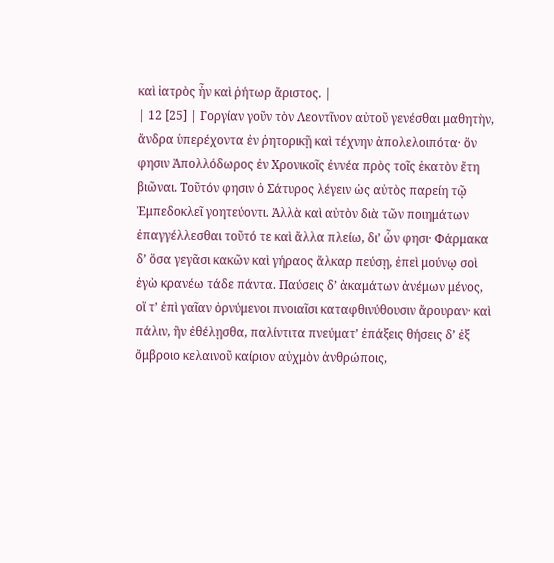καὶ ἰατρὸς ἦν καὶ ῥήτωρ ἄριστος. |
| 12 [25] | Γοργίαν γοῦν τὸν Λεοντῖνον αὐτοῦ γενέσθαι μαθητὴν, ἄνδρα ὑπερέχοντα ἐν ῥητορικῇ καὶ τέχνην ἀπολελοιπότα· ὅν φησιν Ἀπολλόδωρος ἐν Χρονικοῖς ἐννέα πρὸς τοῖς ἑκατὸν ἔτη βιῶναι. Τοῦτόν φησιν ὁ Σάτυρος λέγειν ὡς αὐτὸς παρείη τῷ Ἐμπεδοκλεῖ γοητεύοντι. Ἀλλὰ καὶ αὐτὸν διὰ τῶν ποιημάτων ἐπαγγέλλεσθαι τοῦτό τε καὶ ἄλλα πλείω, δι’ ὧν φησι· Φάρμακα δ’ ὅσα γεγᾶσι κακῶν καὶ γήραος ἄλκαρ πεύσῃ, ἐπεὶ μούνῳ σοὶ ἐγὼ κρανέω τάδε πάντα. Παύσεις δ’ ἀκαμάτων ἀνέμων μένος, οἵ τ’ ἐπὶ γαῖαν ὀρνύμενοι πνοιαῖσι καταφθινύθουσιν ἄρουραν· καὶ πάλιν, ἢν ἐθέλῃσθα, παλίντιτα πνεύματ’ ἐπάξεις θήσεις δ’ ἐξ ὄμβροιο κελαινοῦ καίριον αὐχμὸν ἀνθρώποις,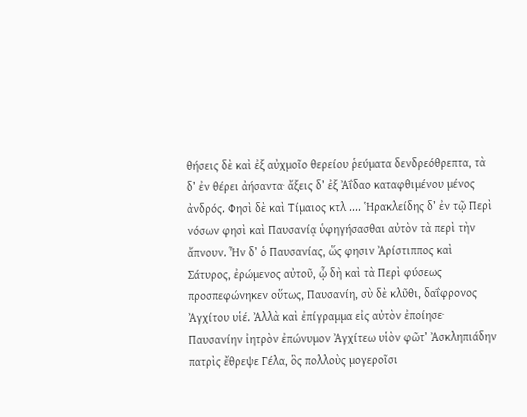θήσεις δὲ καὶ ἐξ αὐχμοῖο θερείου ῥεύματα δενδρεόθρεπτα, τὰ δ’ ἐν θέρει ἀήσαντα· ἄξεις δ’ ἐξ Ἀΐδαο καταφθιμένου μένος ἀνδρός. Φησὶ δὲ καὶ Τίμαιος κτλ .... Ἡρακλείδης δ’ ἐν τῷ Περὶ νόσων φησὶ καὶ Παυσανίᾳ ὑφηγήσασθαι αὐτὸν τὰ περὶ τὴν ἄπνουν. Ἦν δ’ ὁ Παυσανίας, ὥς φησιν Ἀρίστιππος καὶ Σάτυρος, ἐρώμενος αὐτοῦ, ᾧ δὴ καὶ τὰ Περὶ φύσεως προσπεφώνηκεν οὕτως, Παυσανίη, σὺ δὲ κλῦθι, δαΐφρονος Ἀγχίτου υἱέ. Ἀλλὰ καὶ ἐπίγραμμα εἰς αὐτὸν ἐποίησε· Παυσανίην ἰητρὸν ἐπώνυμον Ἀγχίτεω υἱὸν φῶτ’ Ἀσκληπιάδην πατρὶς ἔθρεψε Γέλα, ὃς πολλοὺς μογεροῖσι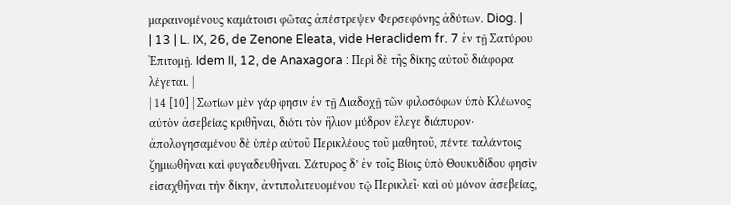μαραινομένους καμάτοισι φῶτας ἀπέστρεψεν Φερσεφόνης ἀδύτων. Diog. |
| 13 | L. IX, 26, de Zenone Eleata, vide Heraclidem fr. 7 ἐν τῇ Σατύρου Ἐπιτομῇ. Idem II, 12, de Anaxagora : Περὶ δὲ τῆς δίκης αὐτοῦ διάφορα λέγεται. |
| 14 [10] | Σωτίων μὲν γάρ φησιν ἐν τῇ Διαδοχῇ τῶν φιλοσόφων ὑπὸ Κλέωνος αὐτὸν ἀσεβείας κριθῆναι, διότι τὸν ἥλιον μύδρον ἔλεγε διάπυρον· ἀπολογησαμένου δὲ ὑπὲρ αὐτοῦ Περικλέους τοῦ μαθητοῦ, πέντε ταλάντοις ζημιωθῆναι καὶ φυγαδευθῆναι. Σάτυρος δ’ ἐν τοῖς Βίοις ὑπὸ Θουκυδίδου φησὶν εἰσαχθῆναι τὴν δίκην, ἀντιπολιτευομένου τῷ Περικλεῖ· καὶ οὐ μόνον ἀσεβείας,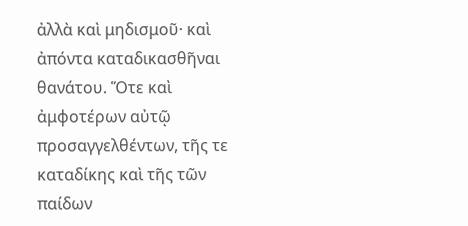ἀλλὰ καὶ μηδισμοῦ· καὶ ἀπόντα καταδικασθῆναι θανάτου. Ὅτε καὶ ἀμφοτέρων αὐτῷ προσαγγελθέντων, τῆς τε καταδίκης καὶ τῆς τῶν παίδων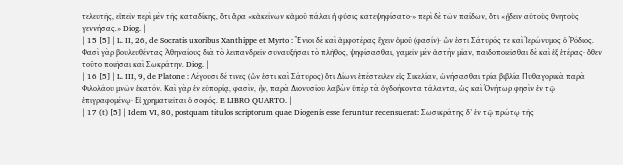τελευτῆς, εἰπεῖν περὶ μὲν τῆς καταδίκης, ὅτι ἄρα «κἀκείνων κἀμοῦ πάλαι ἡ φύσις κατεψηφίσατο·» περὶ δὲ τῶν παίδων, ὅτι «ᾔδειν αὐτοὺς θνητοὺς γεννήσας.» Diog. |
| 15 [5] | L. II, 26, de Socratis uxoribus Xanthippe et Myrto : Ἔνιοι δὲ καὶ ἀμφοτέρας ἔχειν ὁμοῦ (φασίν)· ὧν ἐστι Σάτυρός τε καὶ Ἱερώνυμος ὁ Ῥόδιος. Φασὶ γὰρ βουλευθέντας Ἀθηναίους διὰ τὸ λειπανδρεῖν συναυξῆσαι τὸ πλῆθος, ψηφίσασθαι, γαμεῖν μὲν ἀστὴν μίαν, παιδοποιεῖσθαι δὲ καὶ ἐξ ἑτέρας· ὅθεν τοῦτο ποιῆσαι καὶ Σωκράτην. Diog. |
| 16 [5] | L. III, 9, de Platone : Λέγουσι δέ τινες (ὧν ἐστι καὶ Σάτυρος) ὅτι Δίωνι ἐπέστειλεν εἰς Σικελίαν, ὠνήσασθαι τρία βιβλία Πυθαγορικὰ παρὰ Φιλολάου μνῶν ἑκατόν. Καὶ γὰρ ἐν εὐπορίᾳ, φασὶν, ἦν, παρὰ Διονυσίου λαβὼν ὑπὲρ τὰ ὀγδοήκοντα τάλαντα, ὡς καὶ Ὀνήτωρ φησὶν ἐν τῷ ἐπιγραφομένῳ· Εἰ χρηματιεῖται ὁ σοφός. E LIBRO QUARTO. |
| 17 (t) [5] | Idem VI, 80, postquam titulos scriptorum quae Diogenis esse feruntur recensuerat: Σωσικράτης δ’ ἐν τῷ πρώτῳ τῆς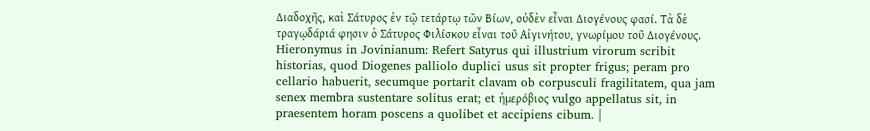Διαδοχῆς, καὶ Σάτυρος ἐν τῷ τετάρτῳ τῶν Βίων, οὐδὲν εἶναι Διογένους φασί. Τὰ δὲ τραγῳδάριά φησιν ὁ Σάτυρος Φιλίσκου εἶναι τοῦ Αἰγινήτου, γνωρίμου τοῦ Διογένους. Hieronymus in Jovinianum: Refert Satyrus qui illustrium virorum scribit historias, quod Diogenes palliolo duplici usus sit propter frigus; peram pro cellario habuerit, secumque portarit clavam ob corpusculi fragilitatem, qua jam senex membra sustentare solitus erat; et ἡμερόβιος vulgo appellatus sit, in praesentem horam poscens a quolibet et accipiens cibum. |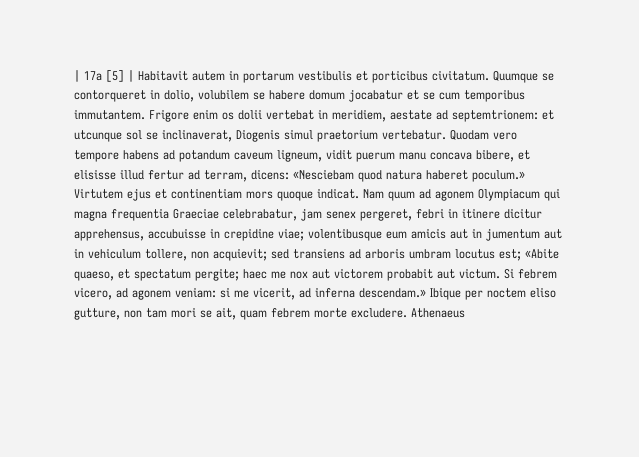| 17a [5] | Habitavit autem in portarum vestibulis et porticibus civitatum. Quumque se contorqueret in dolio, volubilem se habere domum jocabatur et se cum temporibus immutantem. Frigore enim os dolii vertebat in meridiem, aestate ad septemtrionem: et utcunque sol se inclinaverat, Diogenis simul praetorium vertebatur. Quodam vero tempore habens ad potandum caveum ligneum, vidit puerum manu concava bibere, et elisisse illud fertur ad terram, dicens: «Nesciebam quod natura haberet poculum.» Virtutem ejus et continentiam mors quoque indicat. Nam quum ad agonem Olympiacum qui magna frequentia Graeciae celebrabatur, jam senex pergeret, febri in itinere dicitur apprehensus, accubuisse in crepidine viae; volentibusque eum amicis aut in jumentum aut in vehiculum tollere, non acquievit; sed transiens ad arboris umbram locutus est; «Abite quaeso, et spectatum pergite; haec me nox aut victorem probabit aut victum. Si febrem vicero, ad agonem veniam: si me vicerit, ad inferna descendam.» Ibique per noctem eliso gutture, non tam mori se ait, quam febrem morte excludere. Athenaeus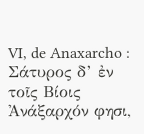VI, de Anaxarcho : Σάτυρος δ’ ἐν τοῖς Βίοις Ἀνάξαρχόν φησι,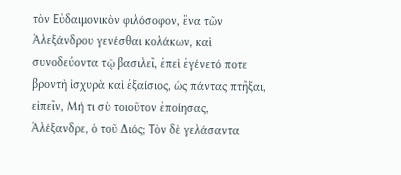τὸν Εὐδαιμονικὸν φιλόσοφον, ἕνα τῶν Ἀλεξάνδρου γενέσθαι κολάκων, καὶ συνοδεύοντα τῷ βασιλεῖ, ἐπεὶ ἐγένετό ποτε βροντὴ ἰσχυρὰ καὶ ἐξαίσιος, ὡς πάντας πτῆξαι, εἰπεῖν, Μή τι σὺ τοιοῦτον ἐποίησας, Ἀλέξανδρε, ὁ τοῦ Διός; Τὸν δὲ γελάσαντα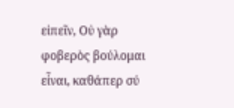εἰπεῖν, Οὐ γὰρ φοβερὸς βούλομαι εἶναι, καθάπερ σύ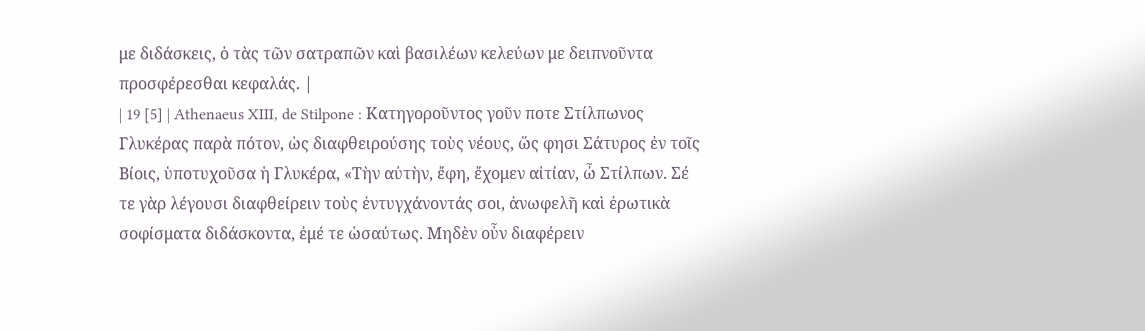με διδάσκεις, ὁ τὰς τῶν σατραπῶν καὶ βασιλέων κελεύων με δειπνοῦντα προσφέρεσθαι κεφαλάς. |
| 19 [5] | Athenaeus XIII, de Stilpone : Κατηγοροῦντος γοῦν ποτε Στίλπωνος Γλυκέρας παρὰ πότον, ὡς διαφθειρούσης τοὺς νέους, ὥς φησι Σάτυρος ἐν τοῖς Βίοις, ὑποτυχοῦσα ἡ Γλυκέρα, «Τὴν αὐτὴν, ἔφη, ἔχομεν αἰτίαν, ὦ Στίλπων. Σέ τε γὰρ λέγουσι διαφθείρειν τοὺς ἐντυγχάνοντάς σοι, ἀνωφελῆ καὶ ἐρωτικὰ σοφίσματα διδάσκοντα, ἐμέ τε ὡσαύτως. Μηδὲν οὖν διαφέρειν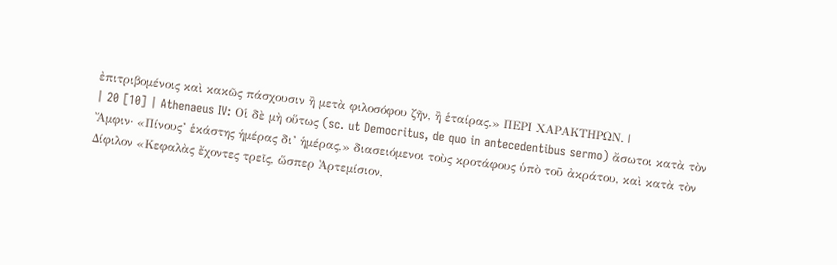ἐπιτριβομένοις καὶ κακῶς πάσχουσιν ἢ μετὰ φιλοσόφου ζῆν, ἢ ἑταίρας.» ΠΕΡΙ ΧΑΡΑΚΤΗΡΩΝ. |
| 20 [10] | Athenaeus IV: Οἱ δὲ μὴ οὕτως (sc. ut Democritus, de quo in antecedentibus sermo) ἄσωτοι κατὰ τὸν Ἄμφιν· «Πίνους’ ἑκάστης ἡμέρας δι’ ἡμέρας,» διασειόμενοι τοὺς κροτάφους ὑπὸ τοῦ ἀκράτου, καὶ κατὰ τὸν Δίφιλον «Κεφαλὰς ἔχοντες τρεῖς, ὥσπερ Ἀρτεμίσιον,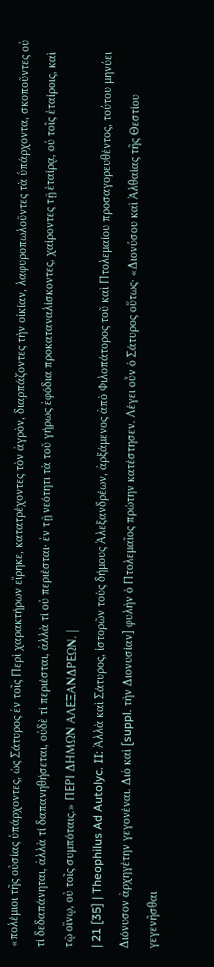«πολέμιοι τῆς οὐσίας ὑπάρχοντες, ὡς Σάτυρος ἐν τοῖς Περὶ χαρακτήρων εἴρηκε, κατατρέχοντες τὸν ἀγρὸν, διαρπάζοντες τὴν οἰκίαν, λαφυροπωλοῦντες τὰ ὑπάρχοντα, σκοποῦντες οὐ τί δεδαπάνηται, ἀλλὰ τί δαπανηθήσεται, οὐδὲ τί περιέσται, ἀλλὰ τί οὐ περιέσται· ἐν τῇ νεότητι τὰ τοῦ γήρως ἐφόδια προκαταναλίσκοντες, χαίροντες τῇ ἑταίρᾳ, οὐ τοῖς ἑταίροις, καὶ τῷ οἴνῳ, οὐ τοῖς συμπόταις.» ΠΕΡΙ ΔΗΜΩΝ ΑΛΕΞΑΝΔΡΕΩΝ. |
| 21 [35] | Theophilus Ad Autolyc. II: Ἀλλὰ καὶ Σάτυρος, ἱστορῶν τοὺς δήμους Ἀλεξανδρέων, ἀρξάμενος ἀπὸ Φιλοπάτορος τοῦ καὶ Πτολεμαίου προσαγορευθέντος, τούτου μηνύει Διόνυσον ἀρχηγέτην γεγονέναι. Διὸ καὶ [suppl. τὴν Διονυσίαν] φυλὴν ὁ Πτολεμαῖος πρώτην κατέστησεν. Λέγει οὖν ὁ Σάτυρος οὕτως· «Διονύσου καὶ Ἀλθαίας τῆς Θεστίου γεγενῆσθαι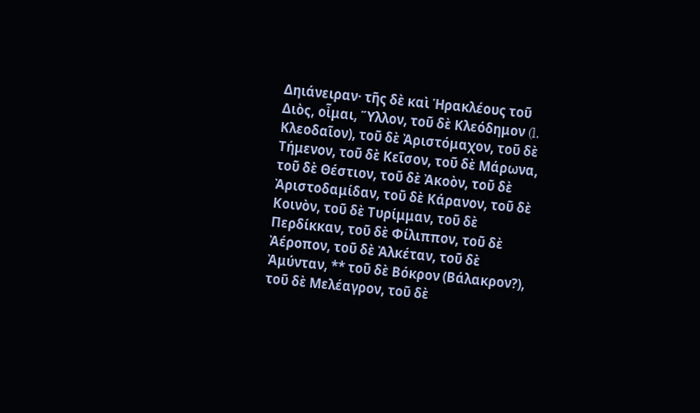Δηιάνειραν· τῆς δὲ καὶ Ἡρακλέους τοῦ Διὸς, οἶμαι, Ὕλλον, τοῦ δὲ Κλεόδημον (l. Κλεοδαῖον), τοῦ δὲ Ἀριστόμαχον, τοῦ δὲ Τήμενον, τοῦ δὲ Κεῖσον, τοῦ δὲ Μάρωνα, τοῦ δὲ Θέστιον, τοῦ δὲ Ἀκοὸν, τοῦ δὲ Ἀριστοδαμίδαν, τοῦ δὲ Κάρανον, τοῦ δὲ Κοινὸν, τοῦ δὲ Τυρίμμαν, τοῦ δὲ Περδίκκαν, τοῦ δὲ Φίλιππον, τοῦ δὲ Ἀέροπον, τοῦ δὲ Ἀλκέταν, τοῦ δὲ Ἀμύνταν, ** τοῦ δὲ Βόκρον (Βάλακρον?), τοῦ δὲ Μελέαγρον, τοῦ δὲ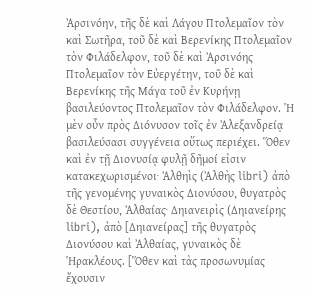Ἀρσινόην, τῆς δὲ καὶ Λάγου Πτολεμαῖον τὸν καὶ Σωτῆρα, τοῦ δὲ καὶ Βερενίκης Πτολεμαῖον τὸν Φιλάδελφον, τοῦ δὲ καὶ Ἀρσινόης Πτολεμαῖον τὸν Εὐεργέτην, τοῦ δὲ καὶ Βερενίκης τῆς Μάγα τοῦ ἐν Κυρήνῃ βασιλεύοντος Πτολεμαῖον τὸν Φιλάδελφον. Ἡ μὲν οὖν πρὸς Διόνυσον τοῖς ἐν Ἀλεξανδρείᾳ βασιλεύσασι συγγένεια οὕτως περιέχει. Ὅθεν καὶ ἐν τῇ Διονυσίᾳ φυλῇ δῆμοί εἰσιν κατακεχωρισμένοι· Ἀλθηὶς (Ἀλθὴς libri) ἀπὸ τῆς γενομένης γυναικὸς Διονύσου, θυγατρὸς δὲ Θεστίου, Ἀλθαίας· Δηιανειρὶς (Δηιανείρης libri), ἀπὸ [Δηιανείρας] τῆς θυγατρὸς Διονύσου καὶ Ἀλθαίας, γυναικὸς δὲ Ἡρακλέους. [Ὅθεν καὶ τὰς προσωνυμίας ἔχουσιν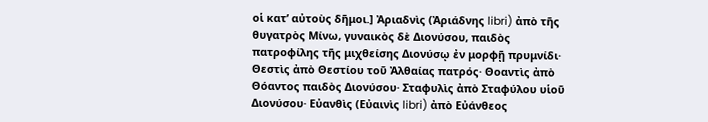οἱ κατ’ αὐτοὺς δῆμοι.] Ἀριαδνὶς (Ἀριάδνης libri) ἀπὸ τῆς θυγατρὸς Μίνω, γυναικὸς δὲ Διονύσου, παιδὸς πατροφίλης τῆς μιχθείσης Διονύσῳ ἐν μορφῇ πρυμνίδι· Θεστὶς ἀπὸ Θεστίου τοῦ Ἀλθαίας πατρός· Θοαντὶς ἀπὸ Θόαντος παιδὸς Διονύσου· Σταφυλὶς ἀπὸ Σταφύλου υἱοῦ Διονύσου· Εὐανθὶς (Εὐαινὶς libri) ἀπὸ Εὐάνθεος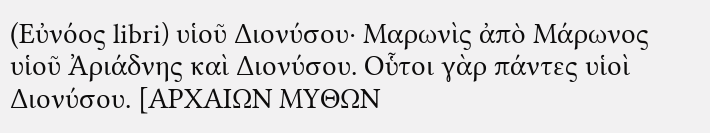(Εὐνόος libri) υἱοῦ Διονύσου· Μαρωνὶς ἀπὸ Μάρωνος υἱοῦ Ἀριάδνης καὶ Διονύσου. Οὗτοι γὰρ πάντες υἱοὶ Διονύσου. [ΑΡΧΑΙΩΝ ΜΥΘΩΝ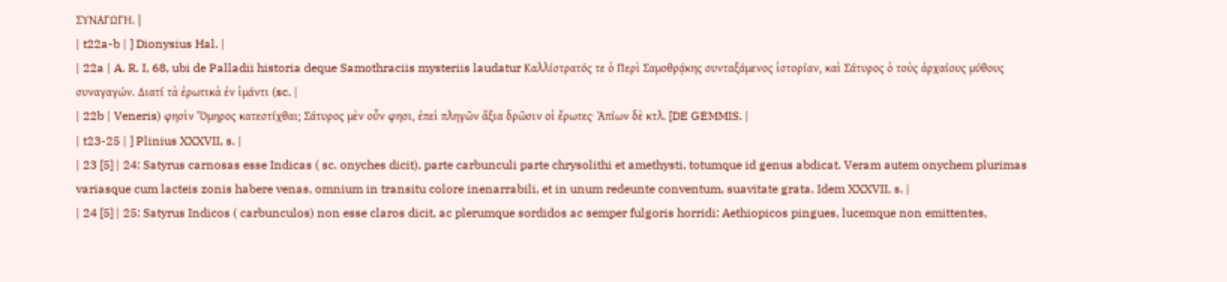ΣΥΝΑΓΩΓΗ. |
| t22a-b | ] Dionysius Hal. |
| 22a | A. R. I, 68, ubi de Palladii historia deque Samothraciis mysteriis laudatur Καλλίστρατός τε ὁ Περὶ Σαμοθρᾴκης συνταξάμενος ἱστορίαν, καὶ Σάτυρος ὁ τοὺς ἀρχαίους μύθους συναγαγών. Διατί τὰ ἐρωτικὰ ἐν ἱμάντι (sc. |
| 22b | Veneris) φησὶν Ὅμηρος κατεστίχθαι; Σάτυρος μὲν οὖν φησι, ἐπεὶ πληγῶν ἄξια δρῶσιν οἱ ἔρωτες· Ἀπίων δὲ κτλ. [DE GEMMIS. |
| t23-25 | ] Plinius XXXVII, s. |
| 23 [5] | 24: Satyrus carnosas esse Indicas ( sc. onyches dicit), parte carbunculi parte chrysolithi et amethysti, totumque id genus abdicat. Veram autem onychem plurimas variasque cum lacteis zonis habere venas, omnium in transitu colore inenarrabili, et in unum redeunte conventum, suavitate grata. Idem XXXVII, s. |
| 24 [5] | 25: Satyrus Indicos ( carbunculos) non esse claros dicit, ac plerumque sordidos ac semper fulgoris horridi: Aethiopicos pingues, lucemque non emittentes,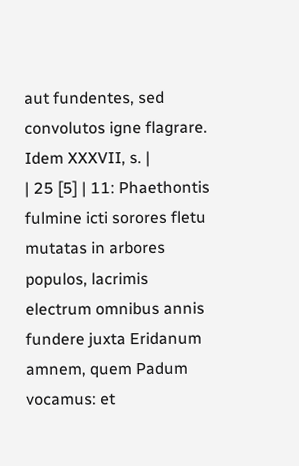aut fundentes, sed convolutos igne flagrare. Idem XXXVII, s. |
| 25 [5] | 11: Phaethontis fulmine icti sorores fletu mutatas in arbores populos, lacrimis electrum omnibus annis fundere juxta Eridanum amnem, quem Padum vocamus: et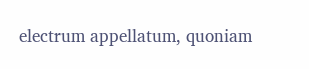electrum appellatum, quoniam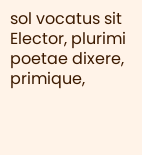sol vocatus sit Elector, plurimi poetae dixere, primique,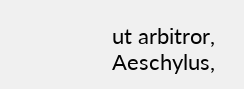ut arbitror, Aeschylus,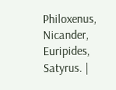Philoxenus, Nicander, Euripides, Satyrus. |